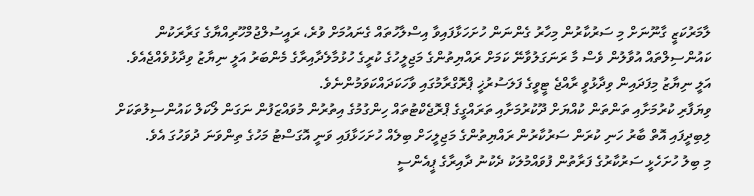ލާމަރުކަޒީ ގާނޫނަށް މި ސަރުކާރުން މިހާރު ގެންނަން ހުށަހަޅާފައިވާ އިސްލާހުތައް ގެނައުމަށް ވުރެ، ރައީސުލްޖުމްހޫރިއްޔާގެ ގަރާރަކުން ކައުންސިލްތައް އުވާލުން ވެސް މާ ރަނަގަލުވާނޭ ކަމަށް ރައްޔިތުންގެ މަޖިލީހުގެ ކުރީގެ ހުޅުމާލެދާއިރާގެ މެންބަރު އަލީ ނިޔާޒު ވިދާޅުވެއްޖެއެވެ.
އަލީ ނިޔާޒު މިފަދައިން ވިދާޅުވީ ރާއްޖެ ޓީވީގެ ފަލަސުރުޚީ ޕްރޮގްރާމުގައި ވާހަކަދައްކަވަމުންނެވެ.
ވިޔަފާރި ކުރުމަށާއި ތަންތަން ކުއްޔަށް ދޫކުރުމަށާއި ތަރައްގީގެ ޕްރޮޖެކްޓުތައް ހިންގުމުގެ އިތުރުން މުވައްޒަފުން ނަގަން ލޯކަލް ކައުންސިލުތަކަށް ލިބިދީފައި އޮތް ބާރު ހަނި ކުރަން ސަރުކާރުން ރައްޔިތުންގެ މަޖިލީހަށް ބިލެއް ހުށަހަޅާފައި ވަނީ އޮގަސްޓު މަހުގެ ތިންވަނަ ދުވަހުގަ އެވެ.
މި ބިލު ހުށަހެޅީ ސަރުކާރުގެ ފަރާތުން ފުވައްމުލަކު ދެކުނު ދާއިރާގެ ޕީއެންސީ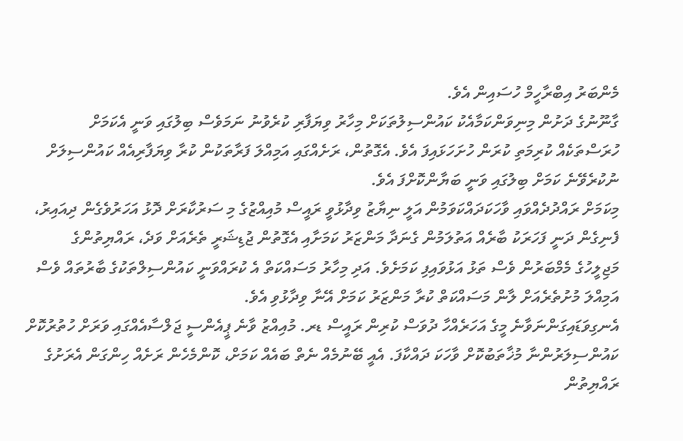މެންބަރު އިބްރާހީމް ހުސައިން އެވެ.
ގާނޫނުގެ ދަށުން މިނިވަންކަމާއެކު ކައުންސިލުތަކަށް މިހާރު ވިޔަފާރި ކުރެވުނު ނަމަވެސް ބިލުގައި ވަނީ އެކަމަށް ހުރަސްތަކެއް ކުރިމަތި ކުރަން ހުށަހަޅައިފަ އެވެ. އެގޮތުން، ރަށެއްގައި އަމިއްލަ ފަރާތަކުން ކުރާ ވިޔަފާރިއެއް ކައުންސިލަށް ނުކުރެވޭނެ ކަމަށް ބިލުގައި ވަނީ ބަޔާންކޮށްފަ އެވެ.
މިކަމަށް ރައްދުދެއްވައި ވާހަކަދައްކަވަމުން އަލީ ނިޔާޒު ވިދާޅުވީ ރައީސް މުއިއްޒުގެ މި ސަރުކާރަށް ދޮޅު އަހަރުވެގެން ދިއައިރު، ފެނިގެން ދަނީ ފަހަރަކު ބާރެއް އަތުލަމުން ގެނަދާ މަންޒަރު ކަމަށާއި އެގޮތުން ޖުޑިޝަރީ ތެރެއަށް ވަދެ، ރައްޔިތުންގެ މަޖިލީހުގެ މެމްބަރުން ވެސް ތަޅު އަޅުވައިފި ކަމަށެވެ. އަދި މިހާރު މަސައްކަތް އެ ކުރައްވަނީ ކައުންސިލްތަކުގެ ބާރުތައް ވެސް އަމިއްލަ މުށުތެރެއަށް ލާން މަސައްކަތް ކުރާ މަންޒަރު ކަމަށް އޭނާ ވިދާޅުވި އެވެ.
އެނގިވަޑައިގަންނަވާނެ މީގެ އަހަރެއްހާ ދުވަސް ކުރިން ރައީސް ޑރ. މުއިއްޒު ވާނެ ޕީއެންސީ ޖަލްސާއެއްގައި ވަރަށް ހުތުރުކޮށް ކައުންސިލަރުންނާ މުޚާތަބުކޮށް ވާހަކަ ދައްކާފަ. އެއީ ބޭނުމެއް ނެތް ބައެއް ކަމަށް، ކޮންމެހެން ރަށެއް ހިންގަން އެރަށުގެ ރައްޔިތުން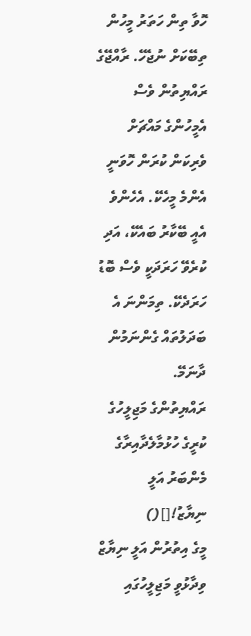ހޮވާ ތިން ހަތަރު މީހުން ތިބޭކަށް ނުޖެހޭ. ރާއްޖޭގެ ރައްޔިތުން ވެސް އެމީހުންގެ މައްޗަށް ވެރިކަން ކުރަން ހޮވަނީ އެންމެ މީހެކޭ. އެހެންވެ އެއީ ބޭކާރު ބައެކޭ، އަދި ކުރެވޭ ހަރަދަކީ ވެސް ބޮޑު ހަރަދެކޭ. ތިމަންނަ އެ ބަދަލުތައް ގެންނަމުން ދާނަމޭ.
ރައްޔިތުންގެ މަޖިލީހުގެ ކުރީގެ ހުޅުމާލެދާއިރާގެ މެންބަރު އަލީ ނިޔާޒު![]()
މީގެ އިތުރުން އަލީ ނިޔާޒް ވިދާޅުވީ މަޖިލީހުގައި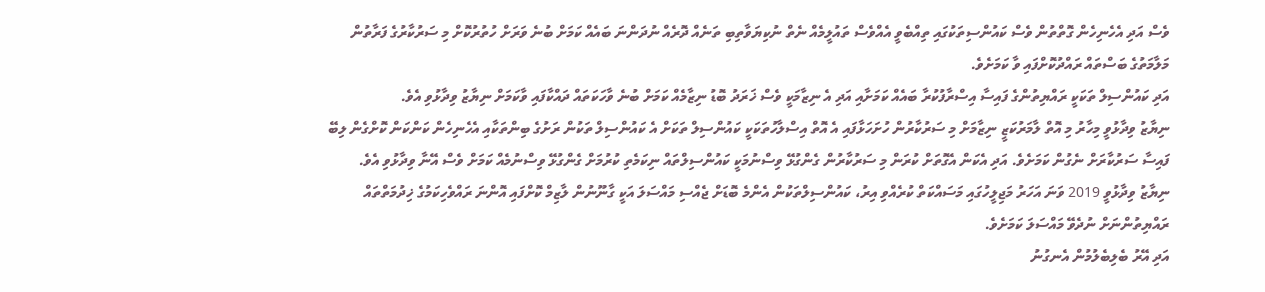ވެސް އަދި އެހެނިހެން ގޮތްތުން ވެސް ކައުންސިތަކުގައި ތިއްބެވީ އެއްވެސް ތައުލީމެއް ނެތް ނުކިޔަވާތިބި ތަނެއް ދޮރެއް ނުދަންނަ ބައެއް ކަމަށް ބުނެ ވަރަށް ހުތުރުކޮށް މި ސަރުކާރުގެ ފަރާތުން މަލާމަތުގެ ބަސްތައް ރައްދުކޮށްފައި ވާ ކަމަށެވެ.
އަދި ކައުންސިލް ތަކަކީ ރައްޔިތުންގެ ފައިސާ އިސްރާފުކުރާ ބައެއް ކަމަށާއި އަދި އެ ނިޒާމަކީ ވެސް ޚަރަދު ބޮޑު ނިޒާމެއް ކަމަށް ބުނެ ވާހަކަތައް ދައްކާފައި ވާކަމަށް ނިޔާޒު ވިދާޅުވި އެވެ.
ނިޔާޒު ވިދާޅުވީ މިހާރު މި އޮތް ލާމަރުކަޒީ ނިޒާމަށް މި ސަރުކާރުން ހުށަހަޅާފައި އެ އޮތް އިސްލާހުތަކަކީ ކައުންސިލް ތަކަށް އެ ކައުންސިލް ތަކުން ރަށުގެ ބިންތަކާއި އެހެނިހެން ކަންކަން ކޮށްގެން ލިބޭ ފައިސާ ސަރުކާރަށް ނެގުން ކަމަށެވެ. އަދި އެކަން އެގޮތަށް ކުރަން މި ސަރުކާރުން ގެންގުޅޭ ވިސްނުމަކީ ކައުންސިލްތައް ނިކަމެތި ކުރުމަށް ގެންގުޅޭ ވިސްނުމެއް ކަމަށް ވެސް އޭނާ ވިދާޅުވި އެވެ.
ނިޔާޒު ވިދާޅުވީ 2019 ވަނަ އަހަރު މަޖިލީހުގައި މަސައްކަތް ކުރެއްވި އިރު، ކައުންސިލްތަކުން އެންމެ ބޮޑަށް ޖެއްސި މައްސަލަ އަކީ ގާނޫނުން ލާޒިމް ކޮށްފައި އޮންނަ ރައްވެހިކަމުގެ ޚިދުމަތްތައް ރައްޔިތުންނަށް ނުދެވޭ މައްސަލަ ކަމަށެވެ.
އަދި އޭރު ބެލިބެލުމުން އެނގުނު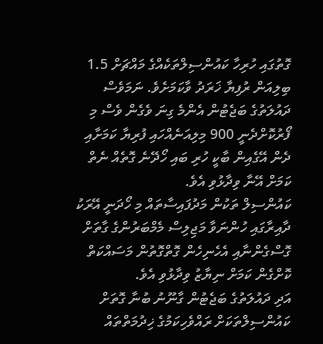ގޮތުގައި ހުރިހާ ކައުންސިލްތަކެއްގެ މައްޗަށް 1.5 ބިލިއަން ރުފިޔާ ޚަރަދު ވާކަމަށެވެ. ނަމަވެސް ދައުލަތުގެ ބަޖެޓުން އެންމެ ގިނަ ވެގެން ވެސް މި ފޯރުކޮށްދެނީ 900 މިލިއަނެއްހައި ފުރިޔާ ކަމަށާއި ދެން އޭގެއިން ބާކީ ހުރި ބައި ހޯދޭނެ ގޮތެއް ނެތް ކަމަށް އޭނާ ވިދާޅުވި އެވެ.
ކައުންސިލް ތަކުން މަދުފައިސާތައް މި ހޯދަނީ އޭރަކު ދާއިރާގައި ހުންނަވާ މަޖިލިސް މެމްބަރުންގެ ގާތަށް ގޮސްގެންނާއި އެހެނިހެން ގޮތްގޮތުން މަސައްކަތް ކޮށްގެން ކަމަށް ނިޔާޒު ވިދާޅުވި އެވެ.
އަދި ދައުލަތުގެ ބަޖެޓުން ގާނޫނު ބުނާ ގޮތަށް ކައުންސިލްތަކަށް ރައްވެހިކަމުގެ ޚިދުމަތްތައް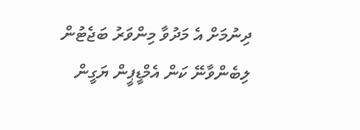ދިނުމަށް އެ މަދުވާ މިންވަރު ބަޖެޓުން ލިބެންވާނޭ ކަން އެމްޑީޕީން ޔަގީން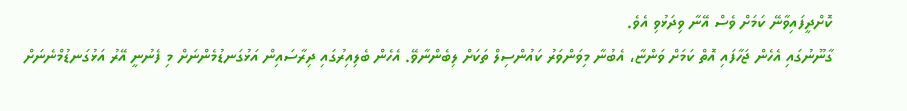ކޮށްދީފައިވާނޭ ކަމަށް ވެސް އޭނާ ވިދަޅުވި އެވެ.
ގާނޫނުގައި އެހެން ޖަހާފައި އޮތް ކަމަށް ވަންޏާ، އެބުނާ މިވަންވަރު ކައުންސިލް ތަކަށް ލިބެންނާވޭ. އެހެން ބެލިއިރުގައި ދިރާސައިން އަޅުގަނޑުމެންނަށް މި ފެނުނީ އޭރު އަޅުގަނޑުމްނެނަށް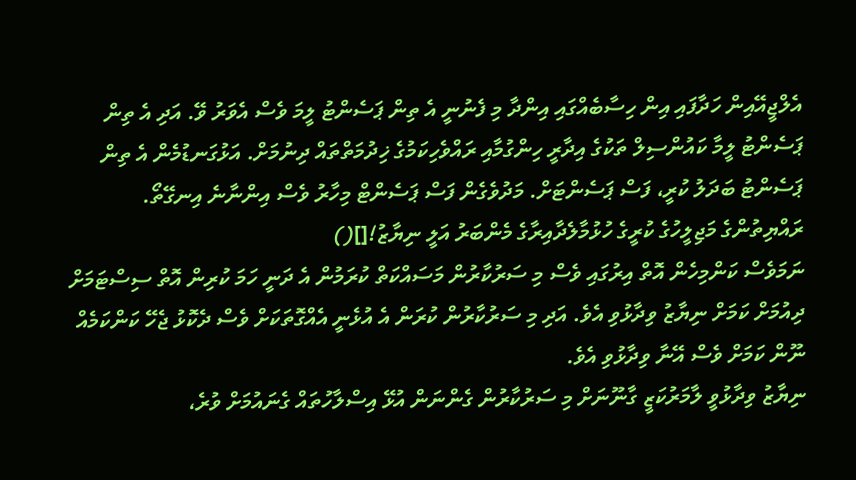އެލްޖީއޭއިން ހަދާފައި އިން ހިސާބެއްގައި އިންދާ މި ފެނުނީ އެ ތިން ޕަސެންޓު ލީމަ ވެސް އެވަރު ވޭ. އަދި އެ ތިން ޕަސެންޓު ލީމާ ކައުންސިލް ތަކުގެ އިދާރީ ހިންގުމާއި ރައްވެހިކަމުގެ ޚިދުމަތްތައް ދިނުމަށް. އަޅުގަނޑުމެން އެ ތިން ޕަސެންޓު ބަދަލު ކުރީ، ފަސް ޕަސެންޓަށް. މަދުވެގެން ފަސް ޕަސެންޓް މިހާރު ވެސް އިންނާނެ އިނގޭތޯ.
ރައްޔިތުންގެ މަޖިލީހުގެ ކުރީގެ ހުޅުމާލެދާއިރާގެ މެންބަރު އަލީ ނިޔާޒު![]()
ނަމަވެސް ކަންމިހެން އޮތް އިރުގައި ވެސް މި ސަރުކާރުން މަސައްކަތް ކުރަމުން އެ ދަނީ ހަމަ ކުރިން އޮތް ސިސްޓަމަށް ދިއުމަށް ކަމަށް ނިޔާޒު ވިދާޅުވި އެވެ. އަދި މި ސަރުކާރުން ކުރަން އެ އުޅެނީ އެއްގޮތަކަށް ވެސް ދެކޮޅު ޖެހޭ ކަންކަމެއް ނޫން ކަމަށް ވެސް އޭނާ ވިދާޅުވި އެވެ.
ނިޔާޒު ވިދާޅުވީ ލާމަރުކަޒީ ގާނޫނަށް މި ސަރުކާރުން ގެންނަން އުޅޭ އިސްލާހުތައް ގެނައުމަށް ވުރެ،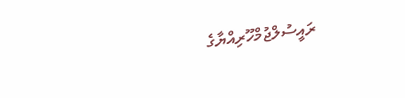ރައީސުލްޖުމްހޫރިއްޔާގެ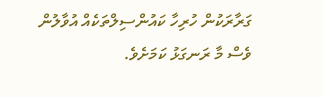ގަރާރަކުން ހުރިހާ ކައުންސިލްތަކެއް އުވާލުން ވެސް މާ ރަނގަޅު ކަމަށެވެ.